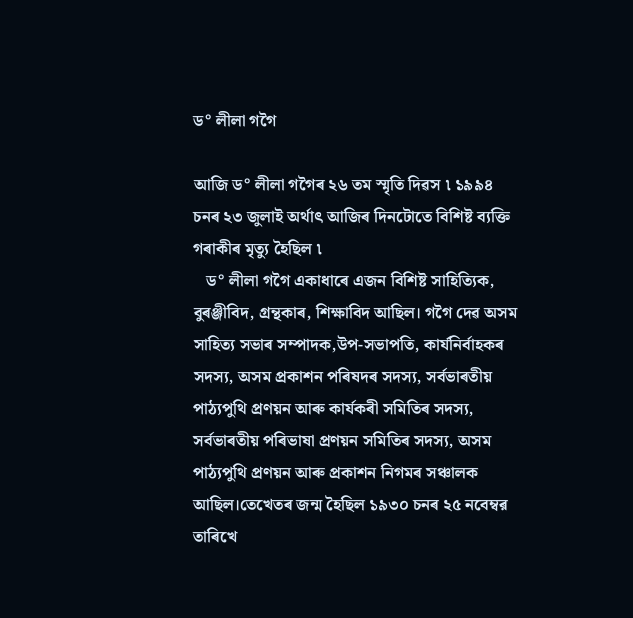ড° লীলা গগৈ

আজি ড° লীলা গগৈৰ ২৬ তম স্মৃতি দিৱস ৷ ১৯৯৪ চনৰ ২৩ জুলাই অৰ্থাৎ আজিৰ দিনটোতে বিশিষ্ট ব্যক্তি গৰাকীৰ মৃত্যু হৈছিল ৷
   ড° লীলা গগৈ একাধাৰে এজন বিশিষ্ট সাহিত্যিক, বুৰঞ্জীবিদ, গ্ৰন্থকাৰ, শিক্ষাবিদ আছিল। গগৈ দেৱ অসম সাহিত্য সভাৰ সম্পাদক,উপ-সভাপতি, কাৰ্যনিৰ্বাহকৰ সদস্য, অসম প্ৰকাশন পৰিষদৰ সদস্য, সৰ্বভাৰতীয় পাঠ্যপুথি প্ৰণয়ন আৰু কাৰ্যকৰী সমিতিৰ সদস্য, সৰ্বভাৰতীয় পৰিভাষা প্ৰণয়ন সমিতিৰ সদস্য, অসম পাঠ্যপুথি প্ৰণয়ন আৰু প্ৰকাশন নিগমৰ সঞ্চালক আছিল।তেখেতৰ জন্ম হৈছিল ১৯৩০ চনৰ ২৫ নবেম্বৰ় তাৰিখে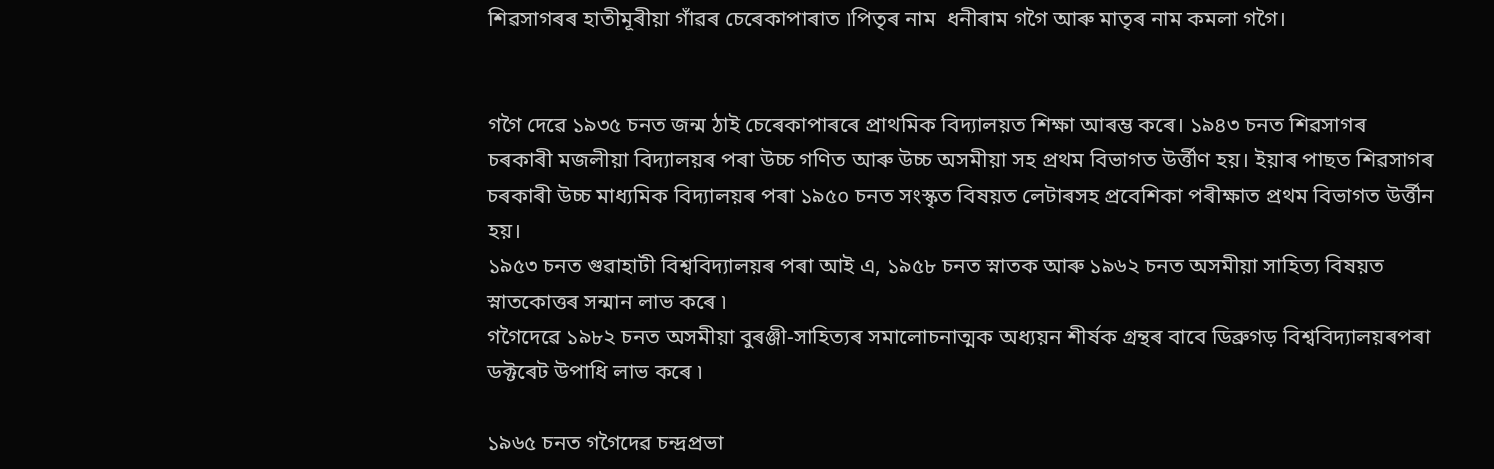শিৱসাগৰৰ হাতীমূৰীয়া গাঁৱৰ চেৰেকাপাৰাত ৷পিতৃৰ নাম  ধনীৰাম গগৈ আৰু মাতৃৰ নাম কমলা গগৈ।


গগৈ দেৱে ১৯৩৫ চনত জন্ম ঠাই চেৰেকাপাৰৰে প্ৰাথমিক বিদ্যালয়ত শিক্ষা আৰম্ভ কৰে। ১৯৪৩ চনত শিৱসাগৰ চৰকাৰী মজলীয়া বিদ্যালয়ৰ পৰা উচ্চ গণিত আৰু উচ্চ অসমীয়া সহ প্ৰথম বিভাগত উৰ্ত্তীণ হয়। ইয়াৰ পাছত শিৱসাগৰ চৰকাৰী উচ্চ মাধ্যমিক বিদ্যালয়ৰ পৰা ১৯৫০ চনত সংস্কৃত বিষয়ত লেটাৰসহ প্ৰবেশিকা পৰীক্ষাত প্ৰথম বিভাগত উৰ্ত্তীন হয়।
১৯৫৩ চনত গুৱাহাটী বিশ্ববিদ্যালয়ৰ পৰা আই এ, ১৯৫৮ চনত স্নাতক আৰু ১৯৬২ চনত অসমীয়া সাহিত্য বিষয়ত স্নাতকোত্তৰ সন্মান লাভ কৰে ৷
গগৈদেৱে ১৯৮২ চনত অসমীয়া বুৰঞ্জী-সাহিত্যৰ সমালোচনাত্মক অধ্যয়ন শীৰ্ষক গ্ৰন্থৰ বাবে ডিব্ৰুগড় বিশ্ববিদ্যালয়ৰপৰা ডক্টৰেট উপাধি লাভ কৰে ৷

১৯৬৫ চনত গগৈদেৱ চন্দ্ৰপ্ৰভা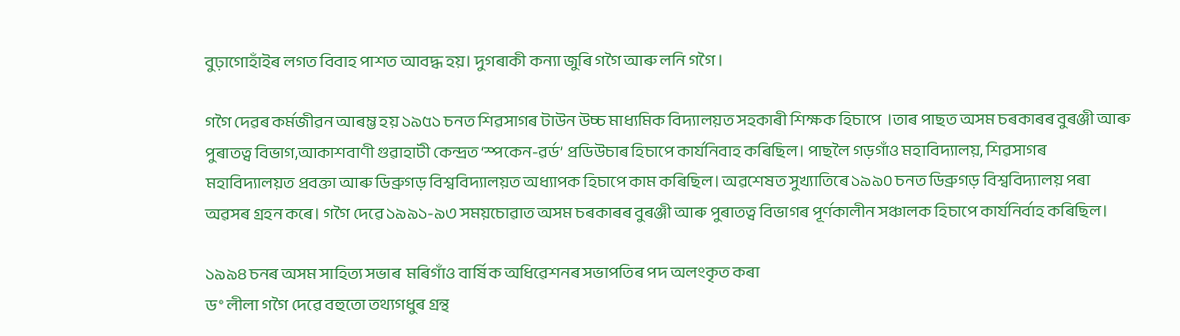বুঢ়াগোহাঁইৰ লগত বিবাহ পাশত আবদ্ধ হয়। দুগৰাকী কন্যা জুৰি গগৈ আৰু লনি গগৈ ।

গগৈ দেৱৰ কৰ্মজীৱন আৰম্ভ হয় ১৯৫১ চনত শিৱসাগৰ টাউন উচ্চ মাধ্যমিক বিদ্যালয়ত সহকাৰী শিক্ষক হিচাপে  ।তাৰ পাছত অসম চৰকাৰৰ বুৰঞ্জী আৰু পুৰাতত্ব বিভাগ,আকাশবাণী গুৱাহাটী কেন্দ্ৰত ‘স্পকেন-ৱৰ্ড’ প্ৰডিউচাৰ হিচাপে কাৰ্যনিবাহ কৰিছিল। পাছলৈ গড়গাঁও মহাবিদ্যালয়, শিৱসাগৰ মহাবিদ্যালয়ত প্ৰবক্তা আৰু ডিব্ৰুগড় বিশ্ববিদ্যালয়ত অধ্যাপক হিচাপে কাম কৰিছিল। অৱশেষত সুখ্যাতিৰে ১৯৯০ চনত ডিব্ৰুগড় বিশ্ববিদ্যালয় পৰা অৱসৰ গ্ৰহন কৰে। গগৈ দেৱে ১৯৯১-৯৩ সময়চোৱাত অসম চৰকাৰৰ বুৰঞ্জী আৰু পুৰাতত্ব বিভাগৰ পূৰ্ণকালীন সঞ্চালক হিচাপে কাৰ্যনিৰ্বাহ কৰিছিল।

১৯৯৪ চনৰ অসম সাহিত্য সভাৰ  মৰিগাঁও বাৰ্ষিক অধিৱেশনৰ সভাপতিৰ পদ অলংকৃত কৰা
ড° লীলা গগৈ দেৱে বহুতো তথ্যগধুৰ গ্ৰন্থ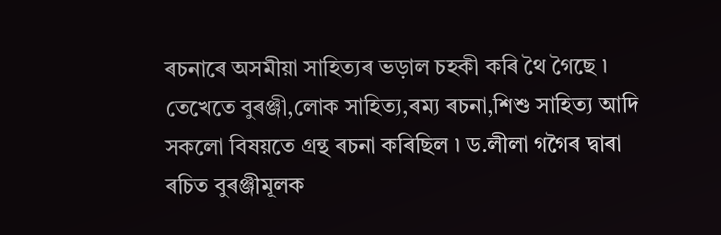ৰচনাৰে অসমীয়া সাহিত্যৰ ভড়াল চহকী কৰি থৈ গৈছে ৷ তেখেতে বুৰঞ্জী,লোক সাহিত্য,ৰম্য ৰচনা,শিশু সাহিত্য আদি সকলো বিষয়তে গ্ৰন্থ ৰচনা কৰিছিল ৷ ড.লীলা গগৈৰ দ্বাৰা ৰচিত বুৰঞ্জীমূলক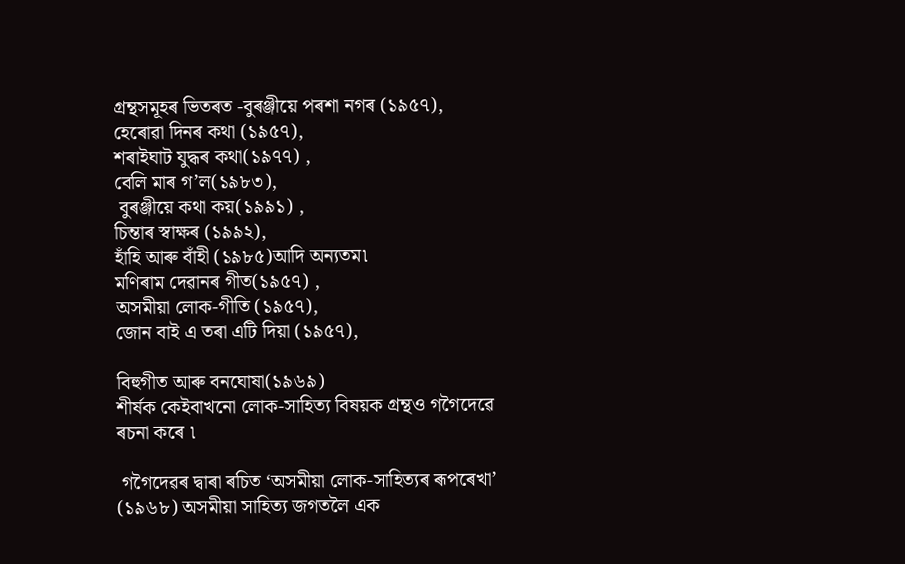গ্ৰন্থসমূহৰ ভিতৰত -বুৰঞ্জীয়ে পৰশা নগৰ (১৯৫৭),
হেৰোৱা দিনৰ কথা (১৯৫৭),
শৰাইঘাট যুদ্ধৰ কথা(১৯৭৭) ,
বেলি মাৰ গ’ল(১৯৮৩),
 বুৰঞ্জীয়ে কথা কয়(১৯৯১) ,
চিন্তাৰ স্বাক্ষৰ (১৯৯২),
হাঁহি আৰু বাঁহী (১৯৮৫)আদি অন্যতম৷
মণিৰাম দেৱানৰ গীত(১৯৫৭) ,
অসমীয়া লোক-গীতি (১৯৫৭),
জোন বাই এ তৰা এটি দিয়া (১৯৫৭),

বিহুগীত আৰু বনঘোষা(১৯৬৯)
শীৰ্ষক কেইবাখনো লোক-সাহিত্য বিষয়ক গ্ৰন্থও গগৈদেৱে ৰচনা কৰে ৷

 গগৈদেৱৰ দ্বাৰা ৰচিত ‘অসমীয়া লোক-সাহিত্যৰ ৰূপৰেখা’ (১৯৬৮) অসমীয়া সাহিত্য জগতলৈ এক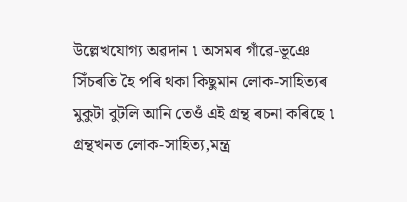উল্লেখযোগ্য অৱদান ৷ অসমৰ গাঁৱে-ভূঞে সিঁচৰতি হৈ পৰি থকা কিছুমান লোক-সাহিত্যৰ মুকুটা বুটলি আনি তেওঁ এই গ্ৰন্থ ৰচনা কৰিছে ৷ গ্ৰন্থখনত লোক-সাহিত্য,মন্ত্ৰ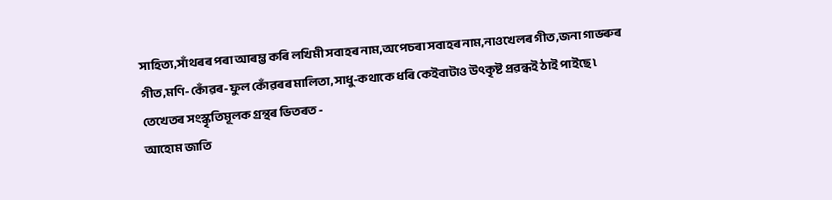সাহিত্য,সাঁথৰৰ পৰা আৰম্ভ কৰি লখিমী সবাহৰ নাম,অপেচৰা সবাহৰ নাম,নাওখেলৰ গীত,জনা গাভৰুৰ গীত,মণি-কোঁৱৰ-ফুল কোঁৱৰৰ মালিতা,সাধু-কথাকে ধৰি কেইবাটাও উৎকৃষ্ট প্ৰৱন্ধই ঠাই পাইছে ৷
তেখেতৰ সংস্কৃতিমূলক গ্ৰন্থৰ ভিতৰত -
আহোম জাতি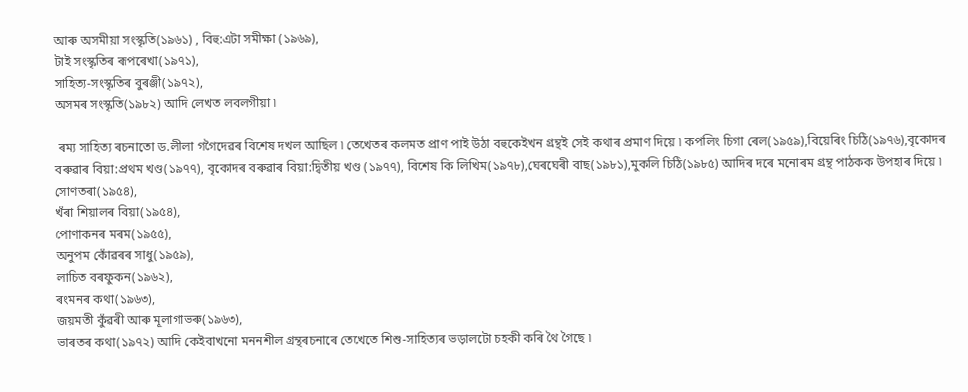আৰু অসমীয়া সংস্কৃতি(১৯৬১) , বিহু:এটা সমীক্ষা (১৯৬৯),
টাই সংস্কৃতিৰ ৰূপৰেখা(১৯৭১),
সাহিত্য-সংস্কৃতিৰ বুৰঞ্জী(১৯৭২),
অসমৰ সংস্কৃতি(১৯৮২) আদি লেখত লবলগীয়া ৷

 ৰম্য সাহিত্য ৰচনাতো ড.লীলা গগৈদেৱৰ বিশেষ দখল আছিল ৷ তেখেতৰ কলমত প্ৰাণ পাই উঠা বহুকেইখন গ্ৰন্থই সেই কথাৰ প্ৰমাণ দিয়ে ৷ কপলিং চিগা ৰেল(১৯৫৯),বিয়েৰিং চিঠি(১৯৭৬),বৃকোদৰ বৰুৱাৰ বিয়া:প্ৰথম খণ্ড(১৯৭৭), বৃকোদৰ বৰুৱাৰ বিয়া:দ্বিতীয় খণ্ড (১৯৭৭), বিশেষ কি লিখিম(১৯৭৮),ঘেৰঘেৰী বাছ(১৯৮১),মুকলি চিঠি(১৯৮৫) আদিৰ দৰে মনোৰম গ্ৰন্থ পাঠকক উপহাৰ দিয়ে ৷
সোণতৰা(১৯৫৪),
খঁৰা শিয়ালৰ বিয়া(১৯৫৪),
পোণাকনৰ মৰম(১৯৫৫),
অনুপম কোঁৱৰৰ সাধু(১৯৫৯),
লাচিত বৰফুকন(১৯৬২),
ৰংমনৰ কথা(১৯৬৩),
জয়মতী কুঁৱৰী আৰু মূলাগাভৰু(১৯৬৩),
ভাৰতৰ কথা(১৯৭২) আদি কেইবাখনো মননশীল গ্ৰন্থৰচনাৰে তেখেতে শিশু-সাহিত্যৰ ভড়ালটো চহকী কৰি থৈ গৈছে ৷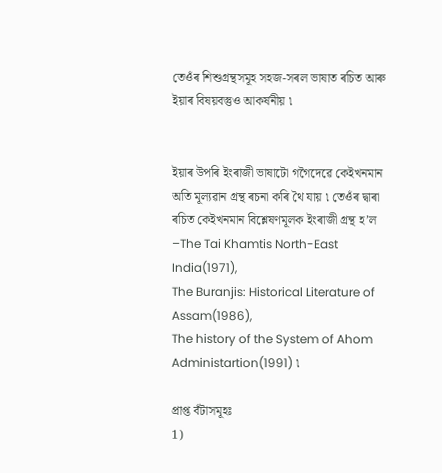তেওঁৰ শিশুগ্ৰন্থসমূহ সহজ-সৰল ভাষাত ৰচিত আৰু ইয়াৰ বিষয়বস্তুও আকৰ্ষনীয় ৷


ইয়াৰ উপৰি ইংৰাজী ভাষাটো গগৈদেৱে কেইখনমান অতি মূল্যৱান গ্ৰন্থ ৰচনা কৰি থৈ যায় ৷ তেওঁৰ দ্বাৰা ৰচিত কেইখনমান বিশ্লেষণমূলক ইংৰাজী গ্ৰন্থ হ’ল –The Tai Khamtis North-East India(1971),
The Buranjis: Historical Literature of
Assam(1986),
The history of the System of Ahom Administartion(1991) ৷

প্ৰাপ্ত বঁটাসমূহঃ
1)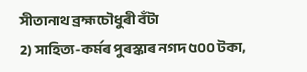সীতানাথ ব্ৰহ্মচৌধুৰী বঁটা
2) সাহিত্য-কৰ্মৰ পুৰস্কাৰ নগদ ৫০০ টকা,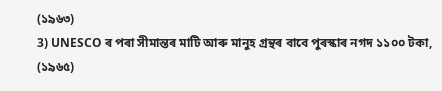(১৯৬৩)
3) UNESCO ৰ পৰা সীমান্তৰ মাটি আৰু মানুহ গ্ৰন্থৰ বাবে পুৰস্কাৰ নগদ ১১০০ টকা, (১৯৬৫)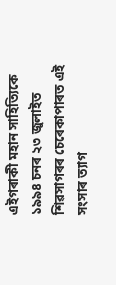এইগৰাকী মহান সাহিত্যিকে ১৯৯৪ চনৰ ২৩ জুলাইত শিৱসাগৰৰ চেৰেকাপাৰত এই সংসাৰ ত্যাগ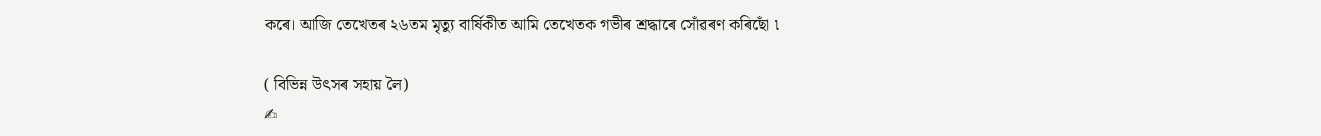কৰে। আজি তেখেতৰ ২৬তম মৃত্যু বাৰ্ষিকীত আমি তেখেতক গভীৰ শ্ৰদ্ধাৰে সোঁৱৰণ কৰিছোঁ ৷

( বিভিন্ন উৎসৰ সহায় লৈ)
✍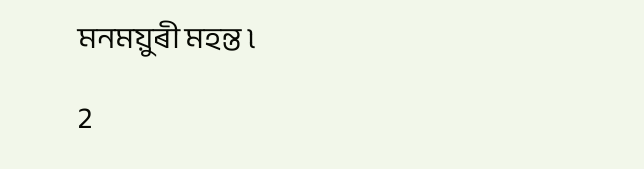মনময়ুৰী মহন্ত ৷

2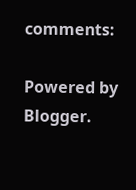comments:

Powered by Blogger.